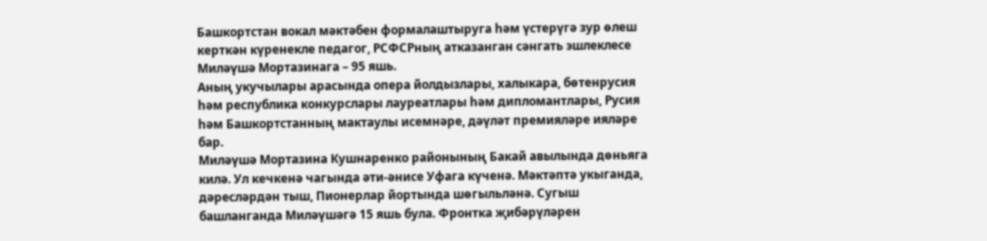Башкортстан вокал мәктәбен формалаштыруга һәм үстерүгә зур өлеш керткән күренекле педагог, РСФСРның атказанган сәнгать эшлеклесе Миләүшә Мортазинага – 95 яшь.
Аның укучылары арасында опера йолдызлары, халыкара, бөтенрусия һәм республика конкурслары лауреатлары һәм дипломантлары, Русия һәм Башкортстанның мактаулы исемнәре, дәүләт премияләре ияләре бар.
Миләүшә Мортазина Кушнаренко районының Бакай авылында дөньяга килә. Ул кечкенә чагында әти-әнисе Уфага күченә. Мәктәптә укыганда, дәресләрдән тыш, Пионерлар йортында шөгыльләнә. Сугыш башланганда Миләүшәгә 15 яшь була. Фронтка җибәрүләрен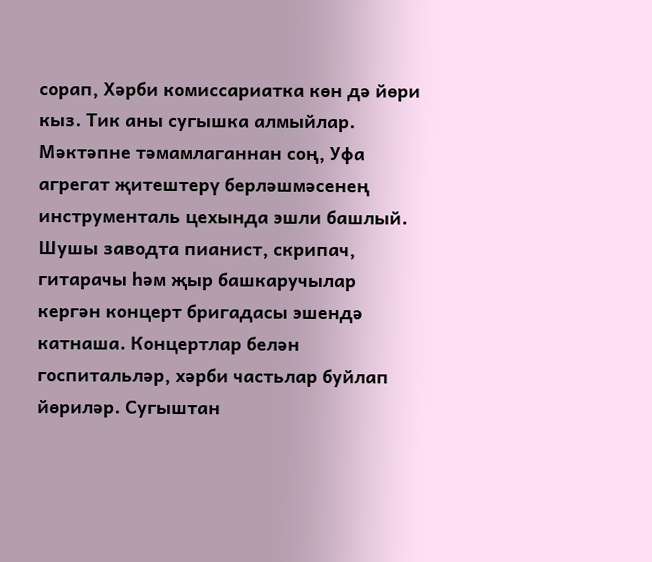сорап, Хәрби комиссариатка көн дә йөри кыз. Тик аны сугышка алмыйлар. Мәктәпне тәмамлаганнан соң, Уфа агрегат җитештерү берләшмәсенең инструменталь цехында эшли башлый. Шушы заводта пианист, скрипач, гитарачы һәм җыр башкаручылар кергән концерт бригадасы эшендә катнаша. Концертлар белән госпитальләр, хәрби частьлар буйлап йөриләр. Сугыштан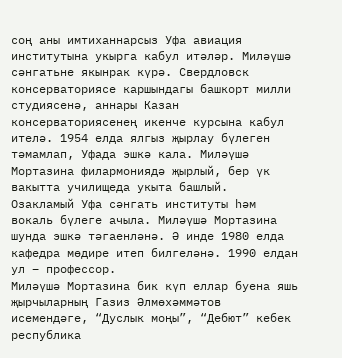соң аны имтиханнарсыз Уфа авиация институтына укырга кабул итәләр. Миләүшә сәнгатьне якынрак күрә. Свердловск консерваториясе каршындагы башкорт милли студиясенә, аннары Казан консерваториясенең икенче курсына кабул ителә. 1954 елда ялгыз җырлау бүлеген тәмамлап, Уфада эшкә кала. Миләүшә Мортазина филармониядә җырлый, бер үк вакытта училищеда укыта башлый.
Озакламый Уфа сәнгать институты һәм вокаль бүлеге ачыла. Миләүшә Мортазина шунда эшкә тәгаенләнә. Ә инде 1980 елда кафедра мөдире итеп билгеләнә. 1990 елдан ул – профессор.
Миләүшә Мортазина бик күп еллар буена яшь җырчыларның Газиз Әлмөхәммәтов исемендәге, “Дуслык моңы”, “Дебют” кебек республика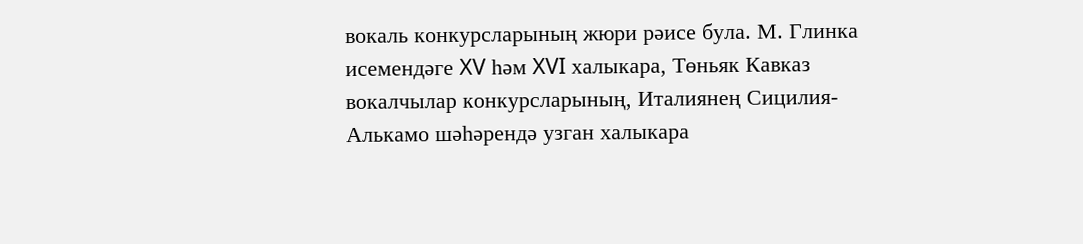вокаль конкурсларының жюри рәисе була. М. Глинка исемендәге XV һәм XVI халыкара, Төньяк Кавказ вокалчылар конкурсларының, Италиянең Сицилия-Алькамо шәһәрендә узган халыкара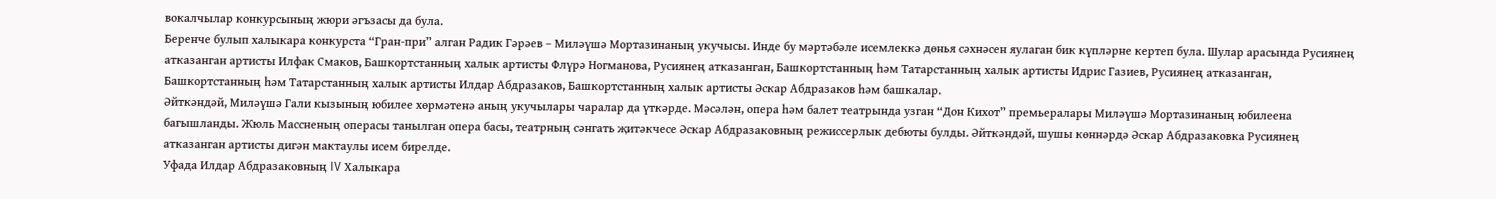вокалчылар конкурсының жюри әгъзасы да була.
Беренче булып халыкара конкурста “Гран-при” алган Радик Гәрәев – Миләүшә Мортазинаның укучысы. Инде бу мәртәбәле исемлеккә дөнья сәхнәсен яулаган бик күпләрне кертеп була. Шулар арасында Русиянең атказанган артисты Илфак Смаков, Башкортстанның халык артисты Флүрә Ногманова, Русиянең атказанган, Башкортстанның һәм Татарстанның халык артисты Идрис Газиев, Русиянең атказанган, Башкортстанның һәм Татарстанның халык артисты Илдар Абдразаков, Башкортстанның халык артисты Әскар Абдразаков һәм башкалар.
Әйткәндәй, Миләүшә Гали кызының юбилее хөрмәтенә аның укучылары чаралар да үткәрде. Мәсәлән, опера һәм балет театрында узган “Дон Кихот” премьералары Миләүшә Мортазинаның юбилеена багышланды. Жюль Массненың операсы танылган опера басы, театрның сәнгать җитәкчесе Әскар Абдразаковның режиссерлык дебюты булды. Әйткәндәй, шушы көннәрдә Әскар Абдразаковка Русиянең атказанган артисты дигән мактаулы исем бирелде.
Уфада Илдар Абдразаковның IV Халыкара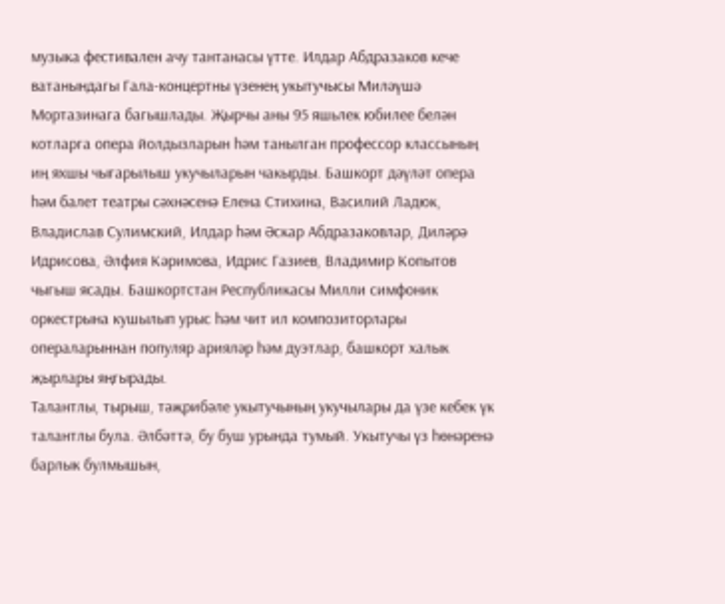музыка фестивален ачу тантанасы үтте. Илдар Абдразаков кече ватанындагы Гала-концертны үзенең укытучысы Миләүшә Мортазинага багышлады. Җырчы аны 95 яшьлек юбилее белән котларга опера йолдызларын һәм танылган профессор классының иң яхшы чыгарылыш укучыларын чакырды. Башкорт дәүләт опера һәм балет театры сәхнәсенә Елена Стихина, Василий Ладюк, Владислав Сулимский, Илдар һәм Әскар Абдразаковлар, Диләрә Идрисова, Әлфия Кәримова, Идрис Газиев, Владимир Копытов чыгыш ясады. Башкортстан Республикасы Милли симфоник оркестрына кушылып урыс һәм чит ил композиторлары операларыннан популяр арияләр һәм дуэтлар, башкорт халык җырлары яңгырады.
Талантлы, тырыш, тәҗрибәле укытучының укучылары да үзе кебек үк талантлы була. Әлбәттә, бу буш урында тумый. Укытучы үз һөнәренә барлык булмышын,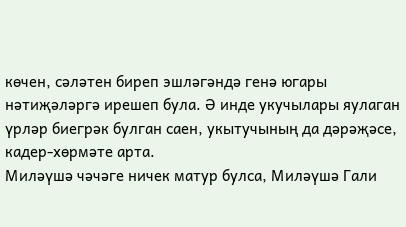көчен, сәләтен биреп эшләгәндә генә югары нәтиҗәләргә ирешеп була. Ә инде укучылары яулаган үрләр биегрәк булган саен, укытучының да дәрәҗәсе, кадер-хөрмәте арта.
Миләүшә чәчәге ничек матур булса, Миләүшә Гали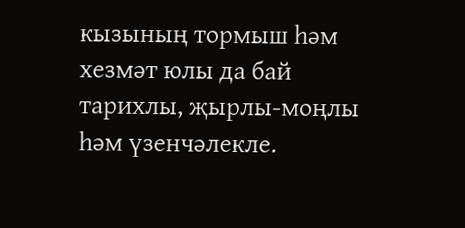кызының тормыш һәм хезмәт юлы да бай тарихлы, җырлы-моңлы һәм үзенчәлекле.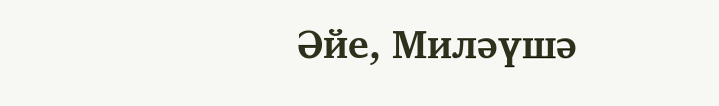Әйе, Миләүшә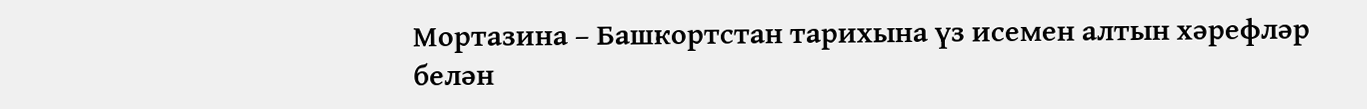Мортазина – Башкортстан тарихына үз исемен алтын хәрефләр белән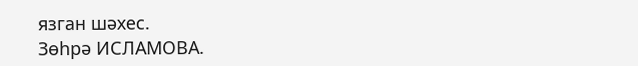язган шәхес.
Зөһрә ИСЛАМОВА.